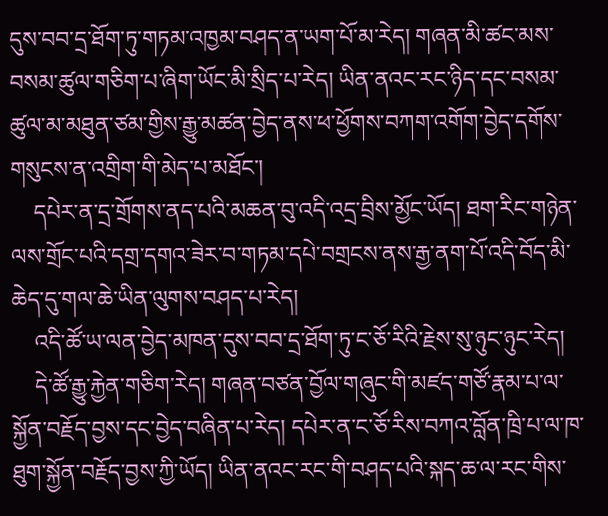དུས་བབ་དྲ་ཐོག་ཏུ་གཏམ་འཁྱམ་བཤད་ན་ཡག་པོ་མ་རེད། གཞན་མི་ཚང་མས་བསམ་ཚུལ་གཅིག་པ་ཞིག་ཡོང་མི་སྲིད་པ་རེད། ཡིན་ནའང་རང་ཉིད་དང་བསམ་ཚུལ་མ་མཐུན་ཙམ་གྱིས་རྒྱུ་མཚན་བྱེད་ནས་ཕ་ཕྱོགས་བཀག་འགོག་བྱེད་དགོས་གསུངས་ན་འགྲིག་གི་མེད་པ་མཐོང་།
    དཔེར་ན་དྲ་གྲོགས་ནད་པའི་མཆན་བུ་འདི་འདྲ་བྲིས་མྱོང་ཡོད། ཐག་རིང་གཉེན་ལས་གྲོང་པའི་དགྲ་དགའ་ཟེར་བ་གཏམ་དཔེ་བགྲངས་ནས་རྒྱ་ནག་པོ་འདི་བོད་མི་ཆེད་དུ་གལ་ཆེ་ཡིན་ལུགས་བཤད་པ་རེད།
    འདི་ཚོ་ཡ་ལན་བྱེད་མཁན་དུས་བབ་དྲ་ཐོག་ཏུ་ང་ཅོ་རིའི་རྗེས་སུ་ཉུང་ཉུང་རེད།
    དེ་ཚོ་རྒྱུ་རྐྱེན་གཅིག་རེད། གཞན་བཙན་བྱོལ་གཞུང་གི་མཛད་གཙོ་རྣམ་པ་ལ་སྐྱོན་བརྗོད་བྱས་དང་བྱེད་བཞིན་པ་རེད། དཔེར་ན་ང་ཅོ་རིས་བཀའ་བློན་ཁྲི་པ་ལ་ཁ་ཐུག་སྐྱོན་བརྗོད་བྱས་ཀྱི་ཡོད། ཡིན་ནའང་རང་གི་བཤད་པའི་སྐད་ཆ་ལ་རང་གིས་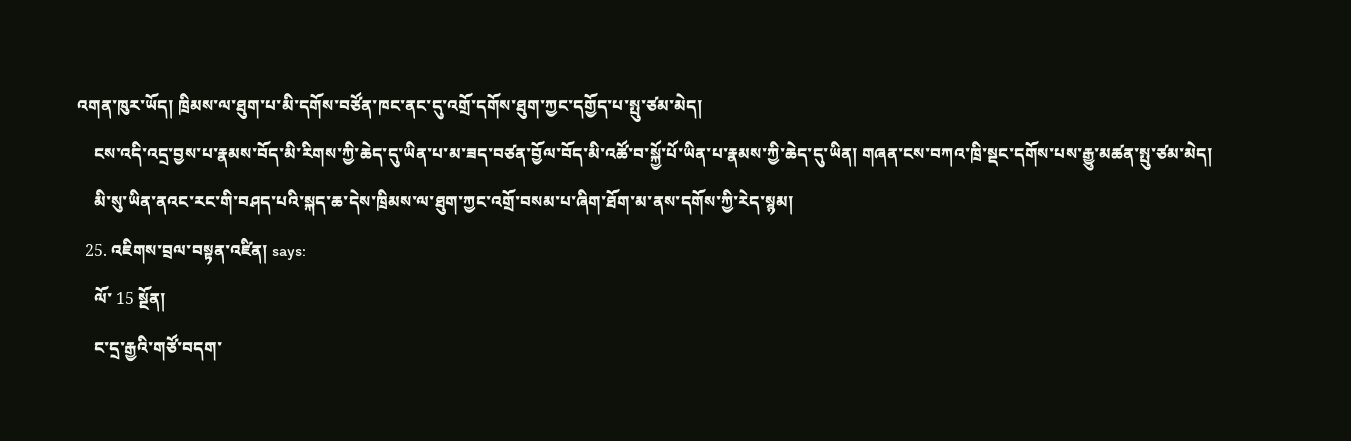འགན་ཁུར་ཡོད། ཁྲིམས་ལ་ཐུག་པ་མི་དགོས་བཙོན་ཁང་ནང་དུ་འགྲོ་དགོས་ཐུག་ཀྱང་དགྱོད་པ་སྤུ་ཙམ་མེད།
    ངས་འདི་འདྲ་བྱས་པ་རྣམས་བོད་མི་རིགས་ཀྱི་ཆེད་དུ་ཡིན་པ་མ་ཟད་བཙན་བྱོལ་བོད་མི་འཚོ་བ་སྐྱོ་པོ་ཡིན་པ་རྣམས་ཀྱི་ཆེད་དུ་ཡིན། གཞན་ངས་བཀའ་ཁྲི་སྡང་དགོས་པས་རྒྱུ་མཚན་སྤུ་ཙམ་མེད།
    མི་སུ་ཡིན་ནའང་རང་གི་བཤད་པའི་སྐད་ཆ་དེས་ཁྲིམས་ལ་ཐུག་ཀྱང་འགྲོ་བསམ་པ་ཞིག་ཐོག་མ་ནས་དགོས་ཀྱི་རེད་སྙམ།
  25. འཇིགས་བྲལ་བསྟན་འཛིན། says:
    ལོ་ 15 སྔོན།
    ང་དྲ་རྒྱའི་གཙོ་བདག་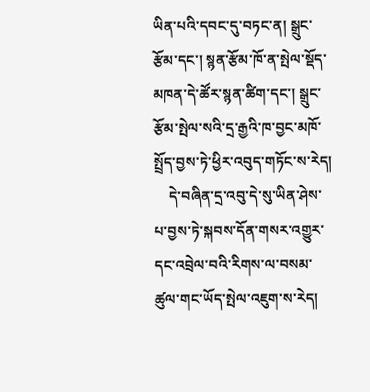ཡིན་པའི་དབང་དུ་བཏང་ན། སྒྲུང་རྩོམ་དང་། སྙན་རྩོམ་ཁོ་ན་སྤེལ་སྡོད་མཁན་དེ་ཚོར་སྙན་ཚིག་དང་། སྒྲུང་རྩོམ་སྤེལ་སའི་དྲ་རྒྱའི་ཁ་བྱང་མཁོ་སྤྲོད་བྱས་ཏེ་ཕྱིར་འབུད་གཏོང་ས་རེད།
    དེ་བཞིན་དྲ་འབུ་དེ་སུ་ཡིན་ཤེས་པ་བྱས་ཏེ་སྐབས་དོན་གསར་འགྱུར་དང་འབྲེལ་བའི་རིགས་ལ་བསམ་ཚུལ་གང་ཡོད་སྤེལ་འཇུག་ས་རེད།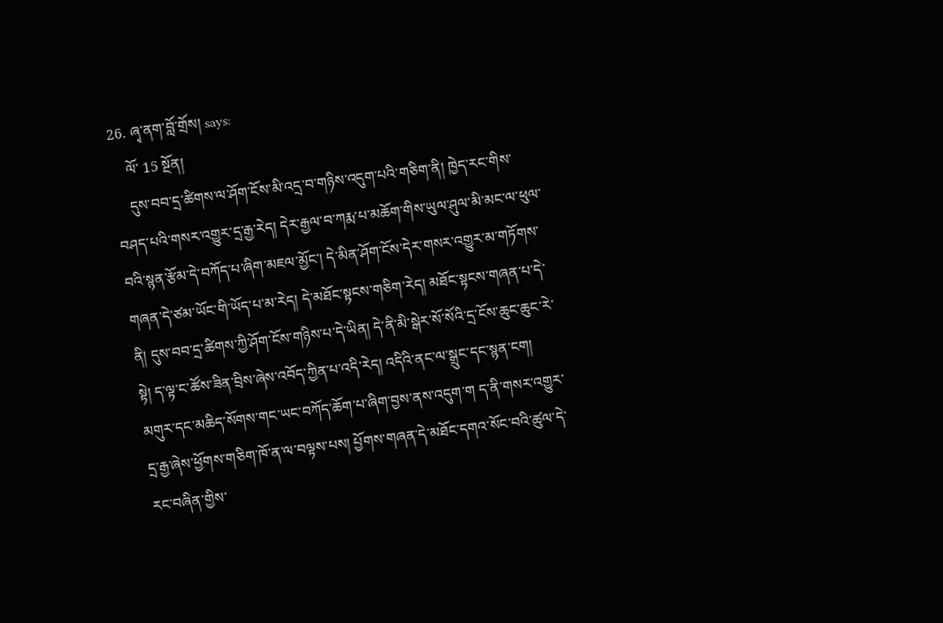26. ཞྭ་ནག་བློ་གྲོས། says:
    ལོ་ 15 སྔོན།
    དུས་བབ་དྲ་ཚིགས་ལ་ཤོག་ངོས་མི་འདྲ་བ་གཉིས་འདུག་པའི་གཅིག་ནི། ཁྱེད་རང་གིས་བཤད་པའི་གསར་འགྱུར་དྲ་རྒྱ་རེད། དེར་རྒྱལ་བ་ཀརྨ་པ་མཆོག་གིས་ཡུལ་ཤུལ་མི་མང་ལ་ཕུལ་བའི་སྙན་རྩོམ་དེ་བཀོད་པ་ཞིག་མཇལ་མྱོང་། དེ་མིན་ཤོག་ངོས་དེར་གསར་འགྱུར་མ་གཏོགས་གཞན་དེ་ཙམ་ཡོང་གི་ཡོད་པ་མ་རེད། དེ་མཐོང་སྟངས་གཅིག་རེད། མཐོང་སྟངས་གཞན་པ་དེ་ནི། དུས་བབ་དྲ་ཚིགས་ཀྱི་ཤོག་ངོས་གཉིས་པ་དེ་ཡིན། དེ་ནི་མི་སྒེར་སོ་སོའི་དྲ་ངོས་ཆུང་ཆུང་རེ་སྟེ། ད་ལྟ་ང་ཚོས་ཟིན་བྲིས་ཞེས་འབོད་ཀྱིན་པ་འདི་རེད། འདིའི་ནང་ལ་སྒྲུང་དང་སྙན་ངག། མགུར་དང་མཆིད་སོགས་གང་ཡང་བཀོད་ཆོག་པ་ཞིག་བྱས་ནས་འདུག་ག ད་ནི་གསར་འགྱུར་དྲ་རྒྱ་ཞེས་ཕྱོགས་གཅིག་ཁོ་ན་ལ་བལྟས་པས། པྱོགས་གཞན་དེ་མཐོང་དགའ་སོང་བའི་ཚུལ་དེ་རང་བཞིན་གྱིས་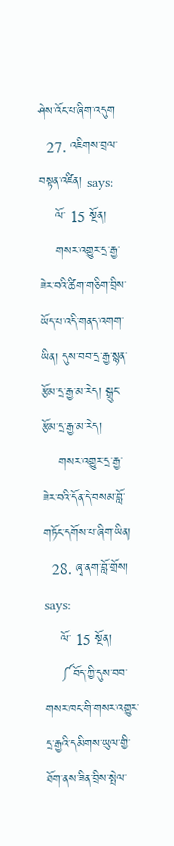ཤེས་འོང་པ་ཞིག་འདུག
  27. འཇིགས་བྲལ་བསྟན་འཛིན། says:
    ལོ་ 15 སྔོན།
    གསར་འགྱུར་དྲ་རྒྱ་ཟེར་བའི་ཚིག་གཅིག་བྲིས་ཡོད་པ་འདི་གནད་འགག་ཡིན། དུས་བབ་དྲ་རྒྱ་སྙན་རྩོམ་དྲ་རྒྱ་མ་རེད། སྒྲུང་རྩོམ་དྲ་རྒྱ་མ་རེད།
    གསར་འགྱུར་དྲ་རྒྱ་ཟེར་བའི་དོན་དེ་བསམ་བློ་གཏོང་དགོས་པ་ཞིག་ཡིན།
  28. ཞྭ་ནག་བློ་གྲོས། says:
    ལོ་ 15 སྔོན།
    ༼བོད་ཀྱི་དུས་བབ་གསར་ཁང་གི་གསར་འགྱུར་དྲ་རྒྱའི་དམིགས་ཡུལ་གྱི་ཐོག་ནས་ཟིན་བྲིས་སྤེལ་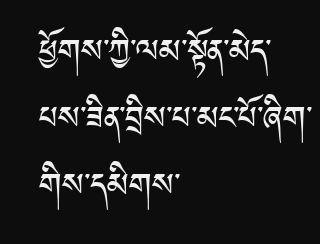ཕྱོགས་ཀྱི་ལམ་སྟོན་མེད་པས་ཟིན་བྲིས་པ་མང་པོ་ཞིག་གིས་དམིགས་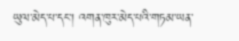ཡུལ་མེད་པ་དང་། འགན་ཁུར་མེད་པའི་གཏམ་ཡན་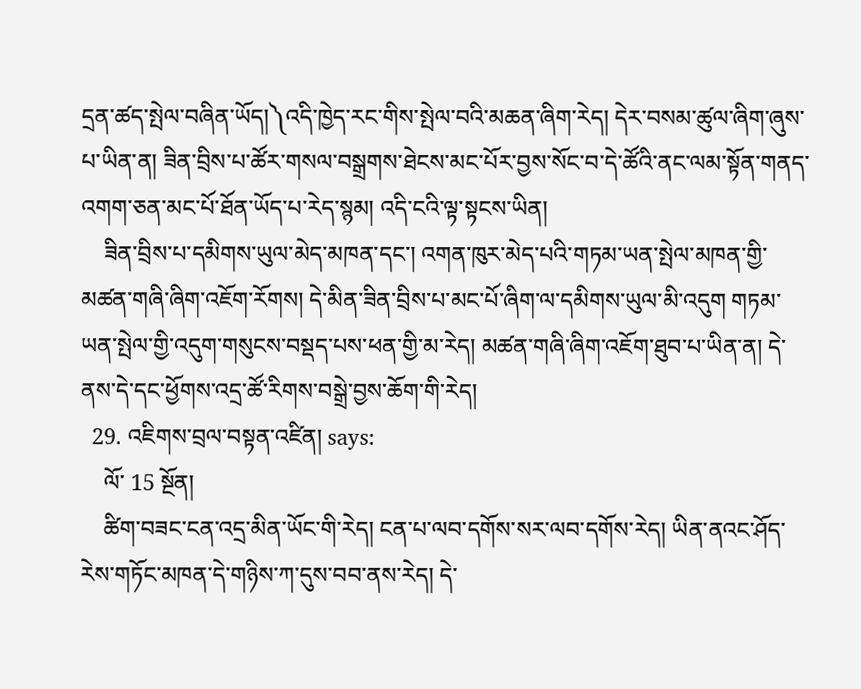དྲན་ཚད་སྤེལ་བཞིན་ཡོད།༽འདི་ཁྱེད་རང་གིས་སྤེལ་བའི་མཆན་ཞིག་རེད། དེར་བསམ་ཚུལ་ཞིག་ཞུས་པ་ཡིན་ན། ཟིན་བྲིས་པ་ཚོར་གསལ་བསྒྲགས་ཐེངས་མང་པོར་བྱས་སོང་བ་དེ་ཚོའི་ནང་ལམ་སྟོན་གནད་འགག་ཅན་མང་པོ་ཐོན་ཡོད་པ་རེད་སྙམ། འདི་ངའི་ལྟ་སྟངས་ཡིན།
    ཟིན་བྲིས་པ་དམིགས་ཡུལ་མེད་མཁན་དང་། འགན་ཁུར་མེད་པའི་གཏམ་ཡན་སྤེལ་མཁན་གྱི་མཚན་གཞི་ཞིག་འཇོག་རོགས། དེ་མིན་ཟིན་བྲིས་པ་མང་པོ་ཞིག་ལ་དམིགས་ཡུལ་མི་འདུག གཏམ་ཡན་སྤེལ་གྱི་འདུག་གསུངས་བསྡད་པས་ཕན་གྱི་མ་རེད། མཚན་གཞི་ཞིག་འཇོག་ཐུབ་པ་ཡིན་ན། དེ་ནས་དེ་དང་ཕྱོགས་འདྲ་ཚོ་རིགས་བསྒྲེ་བྱས་ཆོག་གི་རེད།
  29. འཇིགས་བྲལ་བསྟན་འཛིན། says:
    ལོ་ 15 སྔོན།
    ཚིག་བཟང་ངན་འདྲ་མིན་ཡོང་གི་རེད། ངན་པ་ལབ་དགོས་སར་ལབ་དགོས་རེད། ཡིན་ནའང་ཤོད་རེས་གཏོང་མཁན་དེ་གཉིས་ཀ་དུས་བབ་ནས་རེད། དེ་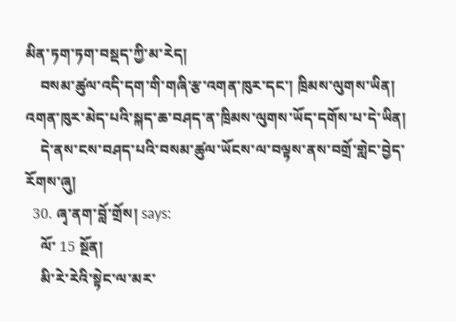མིན་ཏག་ཏག་བསྡད་ཀྱི་མ་རེད།
    བསམ་ཚུལ་འདི་དག་གི་གཞི་རྩ་འགན་ཁུར་དང་། ཁྲིམས་ལུགས་ཡིན། འགན་ཁུར་མེད་པའི་སྐད་ཆ་བཤད་ན་ཁྲིམས་ལུགས་ཡོད་དགོས་པ་དེ་ཡིན།
    དེ་ནས་ངས་བཤད་པའི་བསམ་ཚུལ་ཡོངས་ལ་བལྟས་ནས་བགྲོ་གླེང་བྱེད་རོགས་ཞུ།
  30. ཞྭ་ནག་བློ་གྲོས། says:
    ལོ་ 15 སྔོན།
    མི་རེ་རེའི་སྟེང་ལ་མར་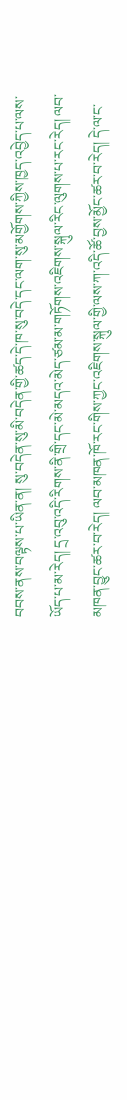བབས་ནས་བལྟས་པ་ཡིན་ན། སུ་བདེན་སུ་མི་བདེན་གྱི་ཚད་དེ་ཁ་སུ་བདེ་དང་ལག་སུ་མགྱོགས་ཀྱིས་ཁྱད་འབྱེད་པ་ལས་ཡོད་པ་མ་རེད། དྲ་འབུ་འདི་རིགས་ནི་གྲི་དང་མེ་མདའ་མེད་ཙམ་མ་གཏོགས་འཇིགས་སྐུལ་རིང་ལུགས་པ་རང་རེད། ལབ་མཁན་བྱུང་ཚར་བ་རེད། ལབ་མཁན་ཁོ་རང་གིས་ཀྱང་འཇིགས་སྐུལ་གྱི་ལས་ཀ་འདི་ཚོ་བྱས་མྱོང་ཚར་བ་རེད། དེ་ལ་ང་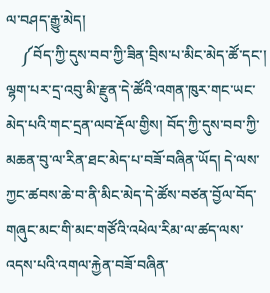ལ་བཤད་རྒྱུ་མེད།
    ༼བོད་ཀྱི་དུས་བབ་ཀྱི་ཟིན་བྲིས་པ་མིང་མེད་ཚོ་དང་། ལྷག་པར་དྲ་འབུ་མི་རྫུན་དེ་ཚོའི་འགན་ཁུར་གང་ཡང་མེད་པའི་གང་དྲན་ལབ་རྡོལ་གྱིས། བོད་ཀྱི་དུས་བབ་ཀྱི་མཆན་བུ་ལ་རིན་ཐང་མེད་པ་བཟོ་བཞིན་ཡོད། དེ་ལས་ཀྱང་ཚབས་ཆེ་བ་ནི་མིང་མེད་དེ་ཚོས་བཙན་བྱོལ་བོད་གཞུང་མང་གི་མང་གཙོའི་འཕེལ་རིམ་ལ་ཚད་ལས་འདས་པའི་འགལ་རྐྱེན་བཟོ་བཞིན་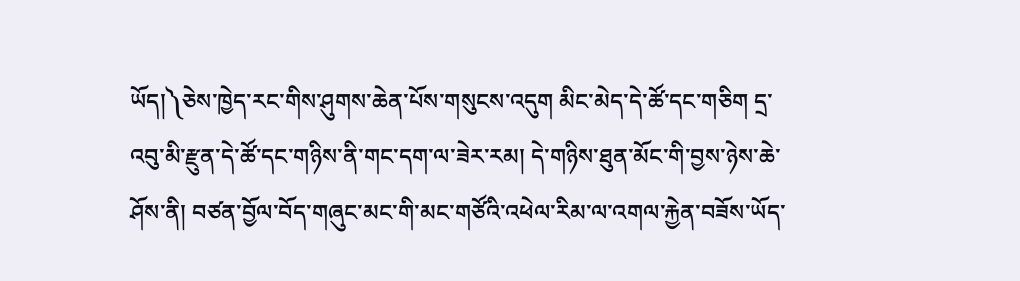ཡོད།༽ཅེས་ཁྱེད་རང་གིས་ཤུགས་ཆེན་པོས་གསུངས་འདུག མིང་མེད་དེ་ཚོ་དང་གཅིག དྲ་འབུ་མི་རྫུན་དེ་ཚོ་དང་གཉིས་ནི་གང་དག་ལ་ཟེར་རམ། དེ་གཉིས་ཐུན་མོང་གི་བྱས་ཉེས་ཆེ་ཤོས་ནི། བཙན་བྱོལ་བོད་གཞུང་མང་གི་མང་གཙོའི་འཕེལ་རིམ་ལ་འགལ་རྐྱེན་བཟོས་ཡོད་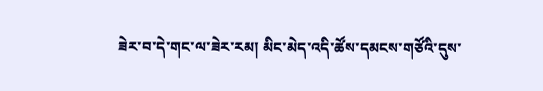ཟེར་བ་དེ་གང་ལ་ཟེར་རམ། མིང་མེད་འདི་ཚོས་དམངས་གཙོའི་དུས་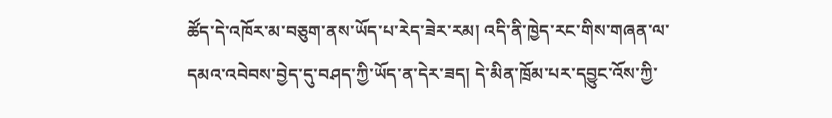ཚོད་དེ་འཁོར་མ་བཅུག་ནས་ཡོད་པ་རེད་ཟེར་རམ། འདི་ནི་ཁྱེད་རང་གིས་གཞན་ལ་དམའ་འབེབས་བྱེད་དུ་བཤད་ཀྱི་ཡོད་ན་དེར་ཟད། དེ་མིན་ཁྲོམ་པར་དབྱུང་འོས་ཀྱི་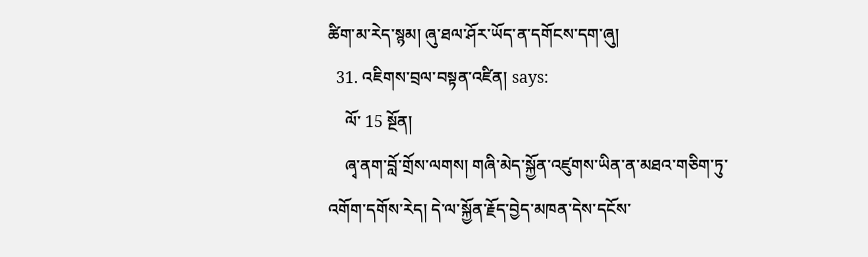ཚིག་མ་རེད་སྙམ། ཞུ་ཐལ་ཤོར་ཡོད་ན་དགོངས་དག་ཞུ།
  31. འཇིགས་བྲལ་བསྟན་འཛིན། says:
    ལོ་ 15 སྔོན།
    ཞྭ་ནག་བློ་གྲོས་ལགས། གཞི་མེད་སྐྱོན་འཛུགས་ཡིན་ན་མཐའ་གཅིག་ཏུ་འགོག་དགོས་རེད། དེ་ལ་སྐྱོན་རྗོད་བྱེད་མཁན་དེས་དངོས་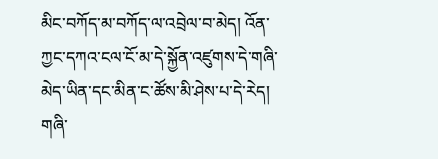མིང་བཀོད་མ་བཀོད་ལ་འབྲེལ་བ་མེད། འོན་ཀྱང་དཀའ་ངལ་ངོ་མ་དེ་སྐྱོན་འཛུགས་དེ་གཞི་མེད་ཡིན་དང་མིན་ང་ཚོས་མི་ཤེས་པ་དེ་རེད། གཞི་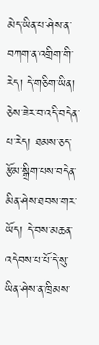མེད་ཡིན་པ་ཤེས་ན་བཀག་ན་འགྲིག་གི་རེད། དེ་གཅིག་ཡིན། ཅེས་ཟེར་བ་འདི་བདེན་པ་རེད། ཐམས་ཅད་རྩོམ་སྒྲིག་པས་བདེན་མིན་ཤེས་ཐབས་གར་ཡོད། དེ་བས་མཆན་འདེབས་པ་པོ་དེ་སུ་ཡིན་ཤེས་ན་ཁྲིམས་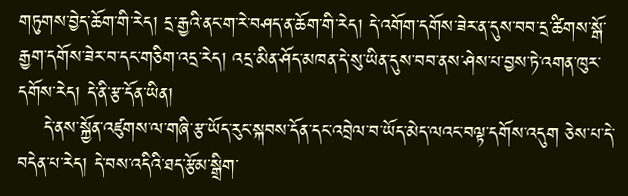གཏུགས་བྱེད་ཆོག་གི་རེད། དྲ་རྒྱའི་ནང་ག་རེ་བཤད་ན་ཆོག་གི་རེད། དེ་འགོག་དགོས་ཟེར་ན་དུས་བབ་དྲ་ཚིགས་སྒོ་རྒྱག་དགོས་ཟེར་བ་དང་གཅིག་འདྲ་རེད། འདྲ་མིན་ཤོད་མཁན་དེ་སུ་ཡིན་དུས་བབ་ནས་ཤེས་པ་བྱས་ཏེ་འགན་ཁུར་དགོས་རེད། དེ་ནི་རྩ་དོན་ཡིན།
    དེ་ནས་སྐྱོན་འཛུགས་ལ་གཞི་རྩ་ཡོད་རུང་སྐབས་དོན་དང་འབྲེལ་བ་ཡོད་མེད་ལའང་བལྟ་དགོས་འདུག ཅེས་པ་དེ་བདེན་པ་རེད། དེ་བས་འདིའི་ཐད་རྩོམ་སྒྲིག་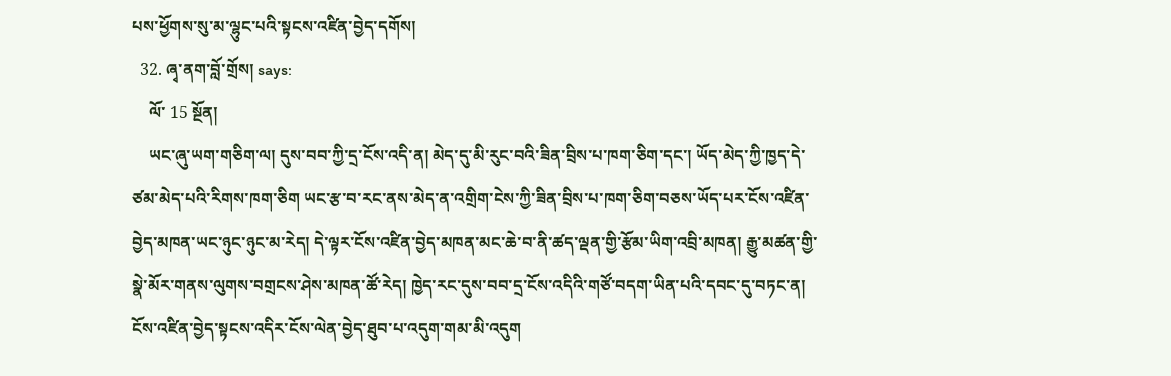པས་ཕྱོགས་སུ་མ་ལྷུང་པའི་སྟངས་འཛིན་བྱེད་དགོས།
  32. ཞྭ་ནག་བློ་གྲོས། says:
    ལོ་ 15 སྔོན།
    ཡང་ཞུ་ཡག་གཅིག་ལ། དུས་བབ་ཀྱི་དྲ་ངོས་འདི་ན། མེད་དུ་མི་རུང་བའི་ཟིན་བྲིས་པ་ཁག་ཅིག་དང་། ཡོད་མེད་ཀྱི་ཁྱད་དེ་ཙམ་མེད་པའི་རིགས་ཁག་ཅིག ཡང་རྩ་བ་རང་ནས་མེད་ན་འགྲིག་ངེས་ཀྱི་ཟིན་བྲིས་པ་ཁག་ཅིག་བཅས་ཡོད་པར་ངོས་འཛིན་བྱེད་མཁན་ཡང་ཉུང་ཉུང་མ་རེད། དེ་ལྟར་ངོས་འཛིན་བྱེད་མཁན་མང་ཆེ་བ་ནི་ཚད་ལྡན་གྱི་རྩོམ་ཡིག་འབྲི་མཁན། རྒྱུ་མཚན་གྱི་སྣེ་མོར་གནས་ལུགས་བགྲངས་ཤེས་མཁན་ཚོ་རེད། ཁྱེད་རང་དུས་བབ་དྲ་ངོས་འདིའི་གཙོ་བདག་ཡིན་པའི་དབང་དུ་བཏང་ན། ངོས་འཛིན་བྱེད་སྟངས་འདིར་ངོས་ལེན་བྱེད་ཐུབ་པ་འདུག་གམ་མི་འདུག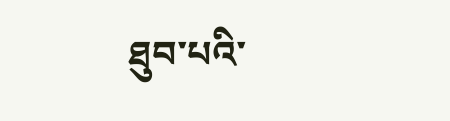ཐུབ་པའི་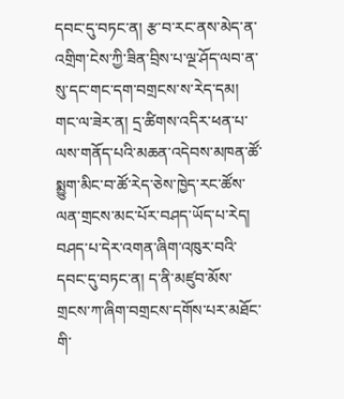དབང་དུ་བཏང་ན། རྩ་བ་རང་ནས་མེད་ན་འགྲིག་ངེས་ཀྱི་ཟིན་བྲིས་པ་ལྔ་ཤོད་ལབ་ན་སུ་དང་གང་དག་བགྲངས་ས་རེད་དམ། གང་ལ་ཟེར་ན། དྲ་ཚིགས་འདིར་ཕན་པ་ལས་གནོད་པའི་མཆན་འདེབས་མཁན་ཚོ་སྨྱུག་མིང་བ་ཚོ་རེད་ཅེས་ཁྱེད་རང་ཚོས་ལན་གྲངས་མང་པོར་བཤད་ཡོད་པ་རེད། བཤད་པ་དེར་འགན་ཞིག་འཁུར་བའི་དབང་དུ་བཏང་ན། ད་ནི་མཛུབ་མོས་གྲངས་ཀ་ཞིག་བགྲངས་དགོས་པར་མཐོང་གི་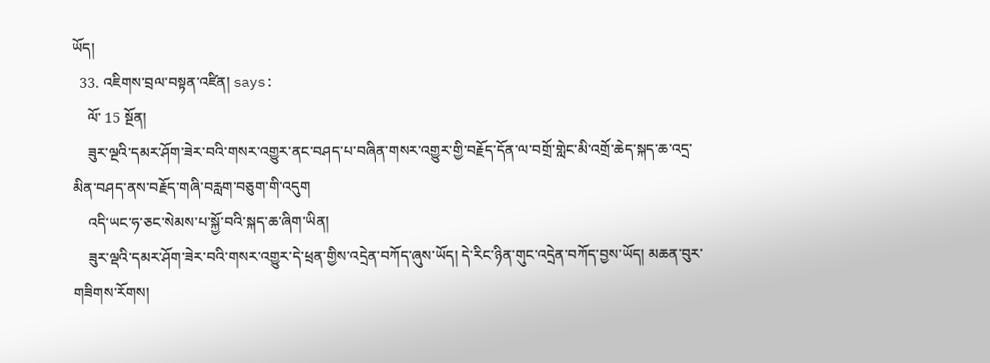ཡོད།
  33. འཇིགས་བྲལ་བསྟན་འཛིན། says:
    ལོ་ 15 སྔོན།
    ཟུར་ལྔའི་དམར་ཤོག་ཟེར་བའི་གསར་འགྱུར་ནང་བཤད་པ་བཞིན་གསར་འགྱུར་གྱི་བརྗོད་དོན་ལ་བགྲོ་གླེང་མི་འགྲོ་ཆེད་སྐད་ཆ་འདྲ་མིན་བཤད་ནས་བརྗོད་གཞི་བརླག་བཅུག་གི་འདུག
    འདི་ཡང་ཧ་ཅང་སེམས་པ་སྐྱོ་བའི་སྐད་ཆ་ཞིག་ཡིན།
    ཟུར་ལྡའི་དམར་ཤོག་ཟེར་བའི་གསར་འགྱུར་དེ་ཕྲན་གྱིས་འདྲེན་བཀོད་ཞུས་ཡོད། དེ་རིང་ཉིན་གུང་འདྲེན་བཀོད་བྱས་ཡོད། མཆན་བུར་གཟིགས་རོགས།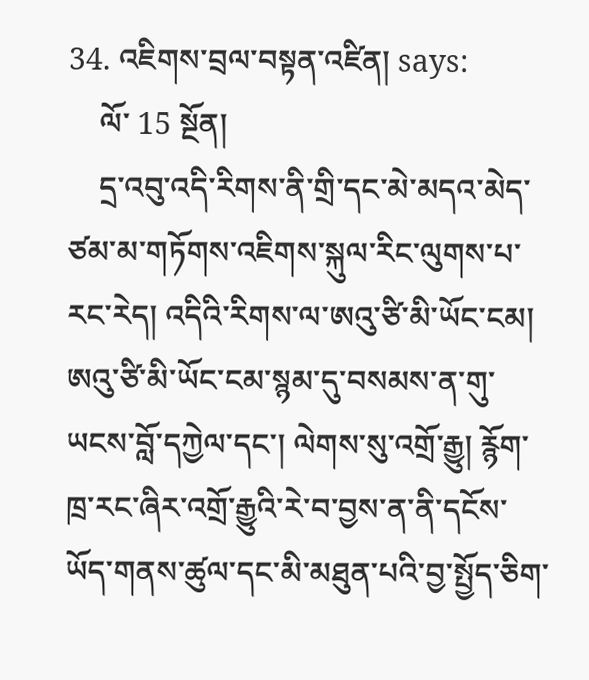34. འཇིགས་བྲལ་བསྟན་འཛིན། says:
    ལོ་ 15 སྔོན།
    དྲ་འབུ་འདི་རིགས་ནི་གྲི་དང་མེ་མདའ་མེད་ཙམ་མ་གཏོགས་འཇིགས་སྐུལ་རིང་ལུགས་པ་རང་རེད། འདིའི་རིགས་ལ་ཨའུ་ཙི་མི་ཡོང་ངམ། ཨའུ་ཙི་མི་ཡོང་ངམ་སྙམ་དུ་བསམས་ན་གུ་ཡངས་བློ་དཀྱེལ་དང་། ལེགས་སུ་འགྲོ་རྒྱུ། རྙོག་ཁྲ་རང་ཞིར་འགྲོ་རྒྱུའི་རེ་བ་བྱས་ན་ནི་དངོས་ཡོད་གནས་ཚུལ་དང་མི་མཐུན་པའི་བྱ་སྤྱོད་ཅིག་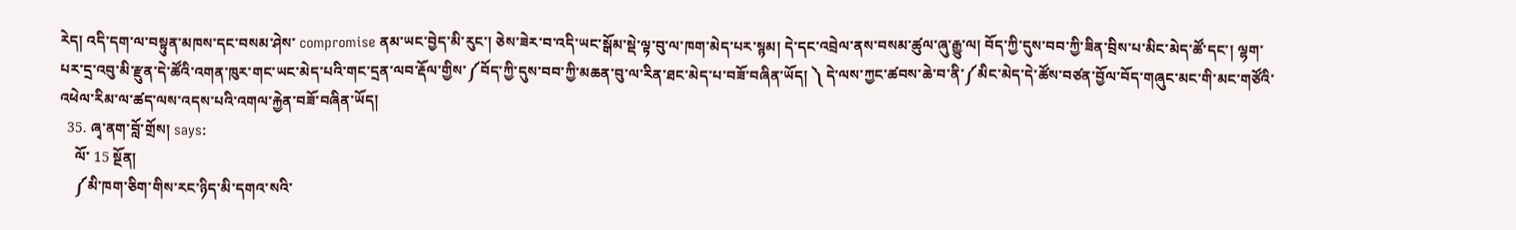རེད། འདི་དག་ལ་བསྟུན་མཁས་དང་བསམ་ཤེས་ compromise ནམ་ཡང་བྱེད་མི་རུང་། ཅེས་ཟེར་བ་འདི་ཡང་སྒོམ་སྡེ་ལྟ་བུ་ལ་ཁག་མེད་པར་སྙམ། དེ་དང་འབྲེལ་ནས་བསམ་ཚུལ་ཞུ་རྒྱུ་ལ། བོད་ཀྱི་དུས་བབ་ཀྱི་ཟིན་བྲིས་པ་མིང་མེད་ཚོ་དང་། ལྷག་པར་དྲ་འབུ་མི་རྫུན་དེ་ཚོའི་འགན་ཁུར་གང་ཡང་མེད་པའི་གང་དྲན་ལབ་རྡོལ་གྱིས་༼བོད་ཀྱི་དུས་བབ་ཀྱི་མཆན་བུ་ལ་རིན་ཐང་མེད་པ་བཟོ་བཞིན་ཡོད། ༽ དེ་ལས་ཀྱང་ཚབས་ཆེ་བ་ནི་༼མིང་མེད་དེ་ཚོས་བཙན་བྱོལ་བོད་གཞུང་མང་གི་མང་གཙོའི་འཕེལ་རིམ་ལ་ཚད་ལས་འདས་པའི་འགལ་རྐྱེན་བཟོ་བཞིན་ཡོད།
  35. ཞྭ་ནག་བློ་གྲོས། says:
    ལོ་ 15 སྔོན།
    ༼མི་ཁག་ཅིག་གིས་རང་ཉིད་མི་དགའ་སའི་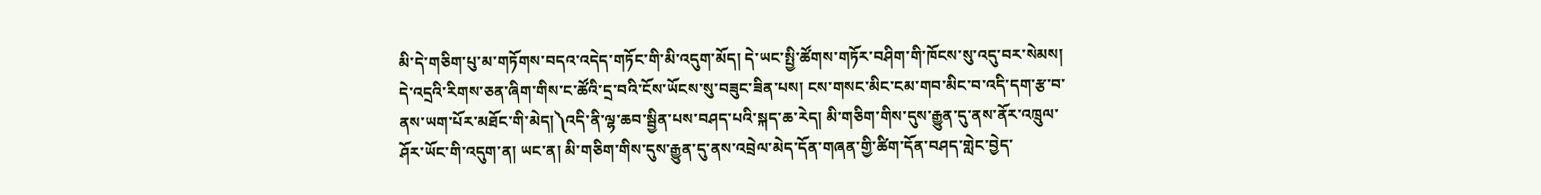མི་དེ་གཅིག་པུ་མ་གཏོགས་བདའ་འདེད་གཏོང་གི་མི་འདུག་མོད། དེ་ཡང་སྤྱི་ཚོགས་གཏོར་བཤིག་གི་ཁོངས་སུ་འདུ་བར་སེམས། དེ་འདྲའི་རིགས་ཅན་ཞིག་གིས་ང་ཚོའི་དྲ་བའི་ངོས་ཡོངས་སུ་བཟུང་ཟིན་པས། ངས་གསང་མིང་ངམ་གབ་མིང་བ་འདི་དག་རྩ་བ་ནས་ཡག་པོར་མཐོང་གི་མེད།༽འདི་ནི་ལྷ་ཆབ་སྦྱིན་པས་བཤད་པའི་སྐད་ཆ་རེད། མི་གཅིག་གིས་དུས་རྒྱུན་དུ་ནས་ནོར་འཁྲུལ་ཤོར་ཡོང་གི་འདུག་ན། ཡང་ན། མི་གཅིག་གིས་དུས་རྒྱུན་དུ་ནས་འབྲེལ་མེད་དོན་གཞན་གྱི་ཚིག་དོན་བཤད་གླེང་བྱེད་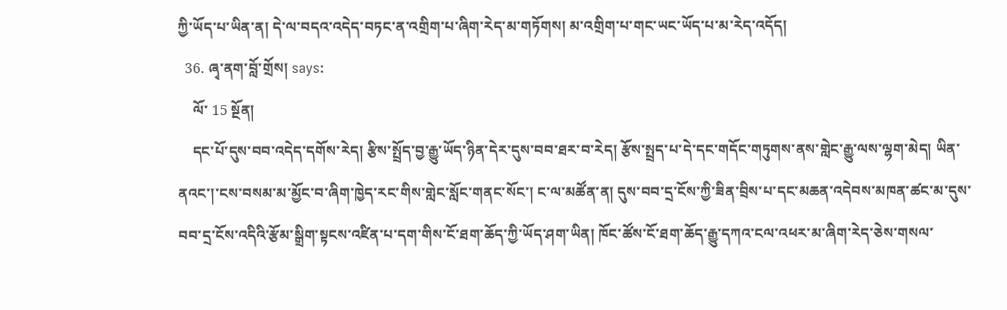ཀྱི་ཡོད་པ་ཡིན་ན། དེ་ལ་བདའ་འདེད་བཏང་ན་འགྲིག་པ་ཞིག་རེད་མ་གཏོགས། མ་འགྲིག་པ་གང་ཡང་ཡོད་པ་མ་རེད་འདོད།
  36. ཞྭ་ནག་བློ་གྲོས། says:
    ལོ་ 15 སྔོན།
    དང་པོ་དུས་བབ་འདེད་དགོས་རེད། རྩིས་སྤྲོད་བྱ་རྒྱུ་ཡོད་ཉིན་དེར་དུས་བབ་ཐར་བ་རེད། རྩོས་སྤྲད་པ་དེ་དང་གདོང་གཏུགས་ནས་གླེང་རྒྱུ་ལས་ལྷག་མེད། ཡིན་ནའང་།་ངས་བསམ་མ་མྱོང་བ་ཞིག་ཁྱེད་རང་གིས་གླེང་སློང་གནང་སོང་། ང་ལ་མཚོན་ན། དུས་བབ་དྲ་ངོས་ཀྱི་ཟིན་བྲིས་པ་དང་མཆན་འདེབས་མཁན་ཚང་མ་དུས་བབ་དྲ་ངོས་འདིའི་རྩོམ་སྒྲིག་སྟངས་འཛིན་པ་དག་གིས་ངོ་ཐག་ཆོད་ཀྱི་ཡོད་ཤག་ཡིན། ཁོང་ཚོས་ངོ་ཐག་ཆོད་རྒྱུ་དཀའ་ངལ་འཕར་མ་ཞིག་རེད་ཅེས་གསལ་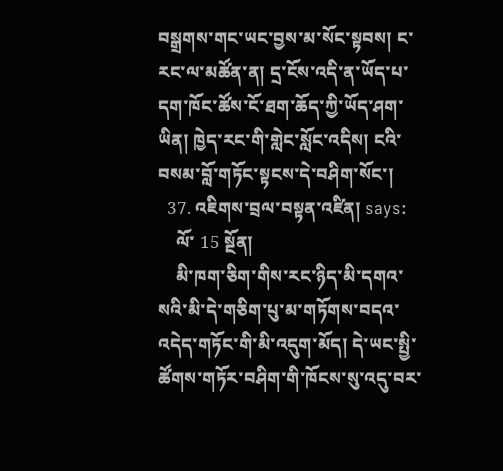བསྒྲགས་གང་ཡང་བྱས་མ་སོང་སྟབས། ང་རང་ལ་མཚོན་ན། དྲ་ངོས་འདི་ན་ཡོད་པ་དག་ཁོང་ཚོས་ངོ་ཐག་ཆོད་ཀྱི་ཡོད་ཤག་ཡིན། ཁྱེད་རང་གི་གླེང་སློང་འདིས། ངའི་བསམ་བློ་གཏོང་སྟངས་དེ་བཤིག་སོང་།
  37. འཇིགས་བྲལ་བསྟན་འཛིན། says:
    ལོ་ 15 སྔོན།
    མི་ཁག་ཅིག་གིས་རང་ཉིད་མི་དགའ་སའི་མི་དེ་གཅིག་པུ་མ་གཏོགས་བདའ་འདེད་གཏོང་གི་མི་འདུག་མོད། དེ་ཡང་སྤྱི་ཚོགས་གཏོར་བཤིག་གི་ཁོངས་སུ་འདུ་བར་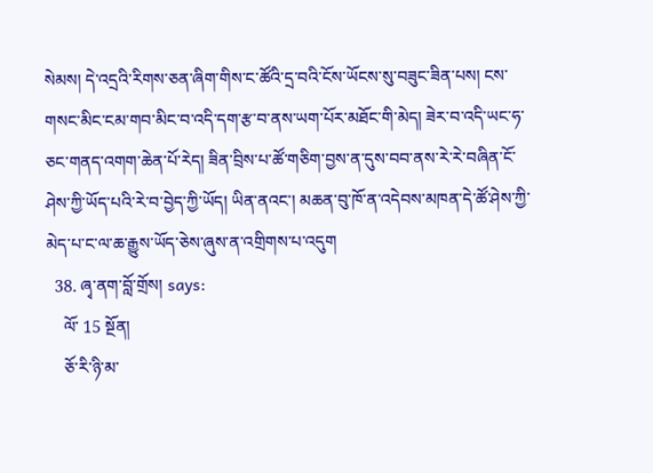སེམས། དེ་འདྲའི་རིགས་ཅན་ཞིག་གིས་ང་ཚོའི་དྲ་བའི་ངོས་ཡོངས་སུ་བཟུང་ཟིན་པས། ངས་གསང་མིང་ངམ་གབ་མིང་བ་འདི་དག་རྩ་བ་ནས་ཡག་པོར་མཐོང་གི་མེད། ཟེར་བ་འདི་ཡང་ཧ་ཅང་གནད་འགག་ཆེན་པོ་རེད། ཟིན་བྲིས་པ་ཚོ་གཅིག་བྱས་ན་དུས་བབ་ནས་རེ་རེ་བཞིན་ངོ་ཤེས་ཀྱི་ཡོད་པའི་རེ་བ་བྱེད་ཀྱི་ཡོད། ཡིན་ནའང་། མཆན་བུ་ཁོ་ན་འདེབས་མཁན་དེ་ཚོ་ཤེས་ཀྱི་མེད་པ་ང་ལ་ཆ་རྒྱུས་ཡོད་ཅེས་ཞུས་ན་འགྲིགས་པ་འདུག
  38. ཞྭ་ནག་བློ་གྲོས། says:
    ལོ་ 15 སྔོན།
    ཅོ་རི་ཉི་མ་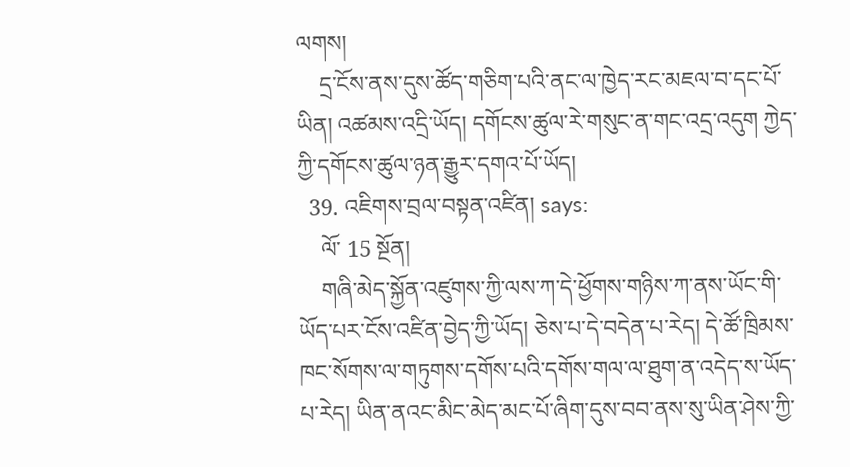ལགས།
    དྲ་ངོས་ནས་དུས་ཚོད་གཅིག་པའི་ནང་ལ་ཁྱེད་རང་མཇལ་བ་དང་པོ་ཡིན། འཚམས་འདྲི་ཡོད། དགོངས་ཚུལ་རེ་གསུང་ན་གང་འདྲ་འདུག ཀྱེད་ཀྱི་དགོངས་ཚུལ་ཉན་རྒྱུར་དགའ་པོ་ཡོད།
  39. འཇིགས་བྲལ་བསྟན་འཛིན། says:
    ལོ་ 15 སྔོན།
    གཞི་མེད་སྐྱོན་འཛུགས་ཀྱི་ལས་ཀ་དེ་ཕྱོགས་གཉིས་ཀ་ནས་ཡོང་གི་ཡོད་པར་ངོས་འཛིན་བྱེད་ཀྱི་ཡོད། ཅེས་པ་དེ་བདེན་པ་རེད། དེ་ཚོ་ཁྲིམས་ཁང་སོགས་ལ་གཏུགས་དགོས་པའི་དགོས་གལ་ལ་ཐུག་ན་འདེད་ས་ཡོད་པ་རེད། ཡིན་ནའང་མིང་མེད་མང་པོ་ཞིག་དུས་བབ་ནས་སུ་ཡིན་ཤེས་ཀྱི་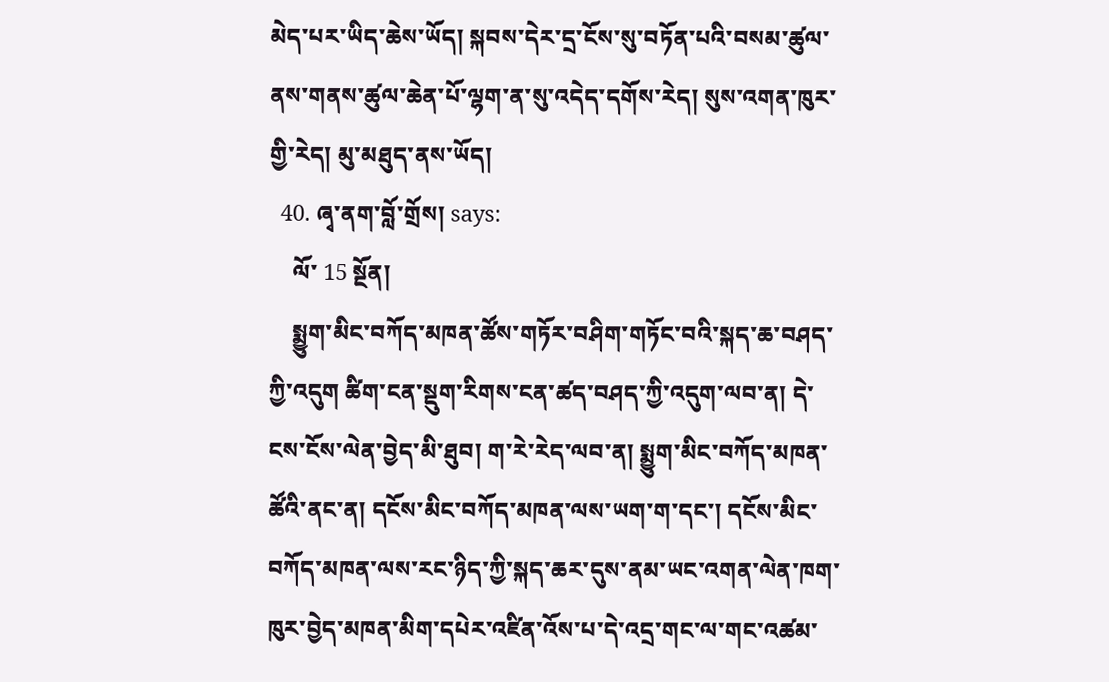མེད་པར་ཡིད་ཆེས་ཡོད། སྐབས་དེར་དྲ་ངོས་སུ་བཏོན་པའི་བསམ་ཚུལ་ནས་གནས་ཚུལ་ཆེན་པོ་ལྷག་ན་སུ་འདེད་དགོས་རེད། སུས་འགན་ཁུར་གྱི་རེད། མུ་མཐུད་ནས་ཡོད།
  40. ཞྭ་ནག་བློ་གྲོས། says:
    ལོ་ 15 སྔོན།
    སྨྱུག་མིང་བཀོད་མཁན་ཚོས་གཏོར་བཤིག་གཏོང་བའི་སྐད་ཆ་བཤད་ཀྱི་འདུག ཚིག་ངན་སྡུག་རིགས་ངན་ཚད་བཤད་ཀྱི་འདུག་ལབ་ན། དེ་ངས་ངོས་ལེན་བྱེད་མི་ཐུབ། ག་རེ་རེད་ལབ་ན། སྨྱུག་མིང་བཀོད་མཁན་ཚོའི་ནང་ན། དངོས་མིང་བཀོད་མཁན་ལས་ཡག་ག་དང་། དངོས་མིང་བཀོད་མཁན་ལས་རང་ཉིད་ཀྱི་སྐད་ཆར་དུས་ནམ་ཡང་འགན་ལེན་ཁག་ཁུར་བྱེད་མཁན་མིག་དཔེར་འཛིན་འོས་པ་དེ་འདྲ་གང་ལ་གང་འཚམ་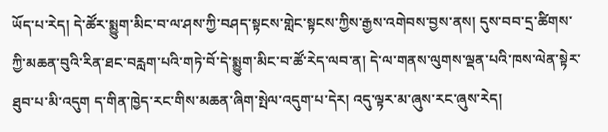ཡོད་པ་རེད། དེ་ཚོར་སྨྱུག་མིང་བ་ལ་ཤས་ཀྱི་བཤད་སྟངས་གླེང་སྟངས་ཀྱིས་རྒྱས་འགེབས་བྱས་ནས། དུས་བབ་དྲ་ཚིགས་ཀྱི་མཆན་བུའི་རིན་ཐང་བརླག་པའི་གཏེ་བོ་དེ་སྨྱུག་མིང་བ་ཚོ་རེད་ལབ་ན། དེ་ལ་གནས་ལུགས་ལྡན་པའི་ཁས་ལེན་སྟེར་ཐུབ་པ་མི་འདུག ད་གིན་ཁྱེད་རང་གིས་མཆན་ཞིག་སྤེལ་འདུག་པ་དེར། འདུ་ལྟར་མ་ཞུས་རང་ཞུས་རེད།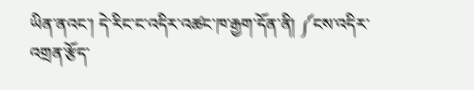ཡིན་ནའང་། དེ་རིང་ང་འདིར་འཚང་ཁ་རྒྱག་དོན་ནི། ༼ངས་འདིར་འགྲན་རྩོད་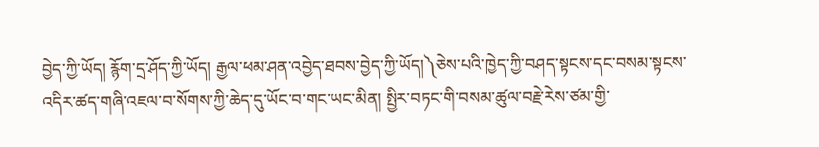བྱེད་ཀྱི་ཡོད། རྙོག་དྲ་ཤོད་ཀྱི་ཡོད། རྒྱལ་ཕམ་ཤན་འབྱེད་ཐབས་བྱེད་ཀྱི་ཡོད།༽ཅེས་པའི་ཁྱེད་ཀྱི་བཤད་སྟངས་དང་བསམ་སྟངས་འདིར་ཚད་གཞི་འཇལ་བ་སོགས་ཀྱི་ཆེད་དུ་ཡོང་བ་གང་ཡང་མིན། སྤྱིར་བཏང་གི་བསམ་ཚུལ་བརྗེ་རེས་ཙམ་གྱི་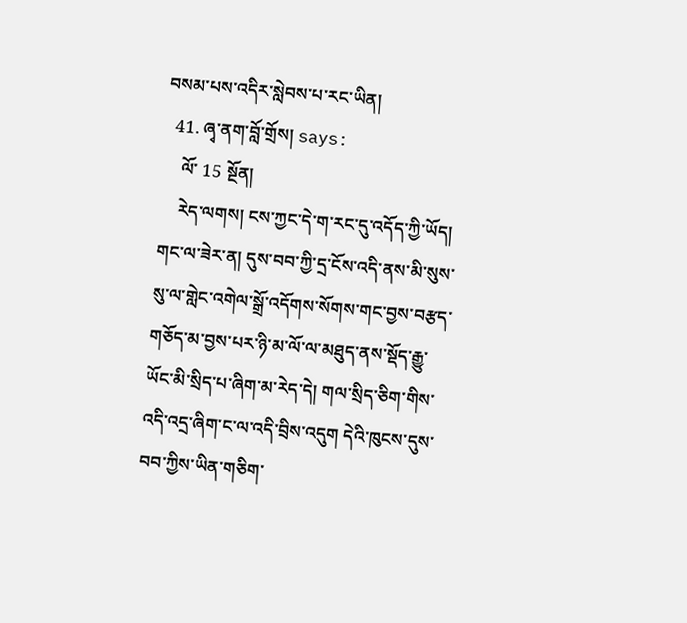བསམ་པས་འདིར་སླེབས་པ་རང་ཡིན།
  41. ཞྭ་ནག་བློ་གྲོས། says:
    ལོ་ 15 སྔོན།
    རེད་ལགས། ངས་ཀྱང་དེ་ག་རང་དུ་འདོད་ཀྱི་ཡོད། གང་ལ་ཟེར་ན། དུས་བབ་ཀྱི་དྲ་ངོས་འདི་ནས་མི་སུས་སུ་ལ་གླེང་འགེལ་སྒྲོ་འདོགས་སོགས་གང་བྱས་བརྩད་གཅོད་མ་བྱས་པར་ཉི་མ་ལོ་ལ་མཐུད་ནས་སྡོད་རྒྱུ་ཡོང་མི་སྲིད་པ་ཞིག་མ་རེད་དེ། གལ་སྲིད་ཅིག་གིས་འདི་འདྲ་ཞིག་ང་ལ་འདི་བྲིས་འདུག དེའི་ཁུངས་དུས་བབ་ཀྱིས་ཡིན་གཅིག་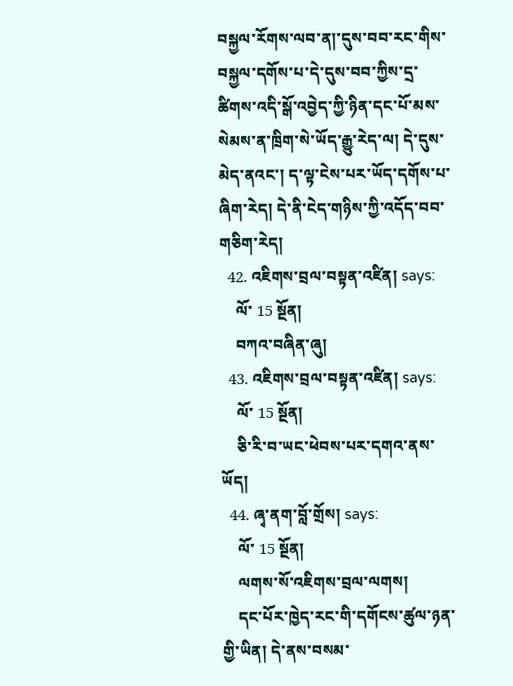བསྐྱལ་རོགས་ལབ་ན།་དུས་བབ་རང་གིས་བསྐྱལ་དགོས་པ་དེ་དུས་བབ་ཀྱིས་དྲ་ཚིགས་འདི་སྒོ་འབྱེད་ཀྱི་ཉིན་དང་པོ་མས་སེམས་ན་ཁྲིག་སེ་ཡོད་རྒྱུ་རེད་ལ། དེ་དུས་མེད་ནའང་། ད་ལྟ་ངེས་པར་ཡོད་དགོས་པ་ཞིག་རེད། དེ་ནི་ངེད་གཉིས་ཀྱི་འདོད་བབ་གཅིག་རེད།
  42. འཇིགས་བྲལ་བསྟན་འཛིན། says:
    ལོ་ 15 སྔོན།
    བཀའ་བཞིན་ཞུ།
  43. འཇིགས་བྲལ་བསྟན་འཛིན། says:
    ལོ་ 15 སྔོན།
    ཅི་རི་བ་ཡང་ཕེབས་པར་དགའ་ནས་ཡོད།
  44. ཞྭ་ནག་བློ་གྲོས། says:
    ལོ་ 15 སྔོན།
    ལགས་སོ་འཇིགས་བྲལ་ལགས།
    དང་པོར་ཁྱེད་རང་གི་དགོངས་ཚུལ་ཉན་གྱི་ཡིན། དེ་ནས་བསམ་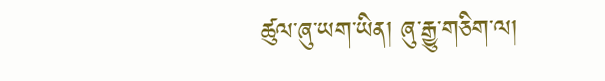ཚུལ་ཞུ་ཡག་ཡིན། ཞུ་རྒྱུ་གཅིག་ལ།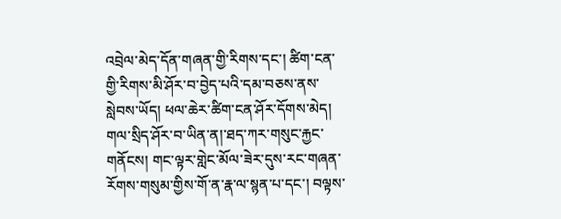འབྲེལ་མེད་དོན་གཞན་གྱི་རིགས་དང་། ཚིག་ངན་གྱི་རིགས་མི་ཤོར་བ་བྱེད་པའི་དམ་བཅས་ནས་སླེབས་ཡོད། ཕལ་ཆེར་ཚིག་ངན་ཤོར་དོགས་མེད། གལ་སྲིད་ཤོར་བ་ཡིན་ན།་ཐད་ཀར་གསུང་རྐྱང་གནོངས། གང་ལྟར་གླེང་མོལ་ཟེར་དུས་རང་གཞན་རོགས་གསུམ་གྱིས་གོ་ན་རྣ་ལ་སྙན་པ་དང་། བལྟས་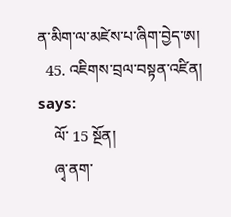ན་མིག་ལ་མཛེས་པ་ཞིག་བྱེད་ཨ།
  45. འཇིགས་བྲལ་བསྟན་འཛིན། says:
    ལོ་ 15 སྔོན།
    ཞྭ་ནག་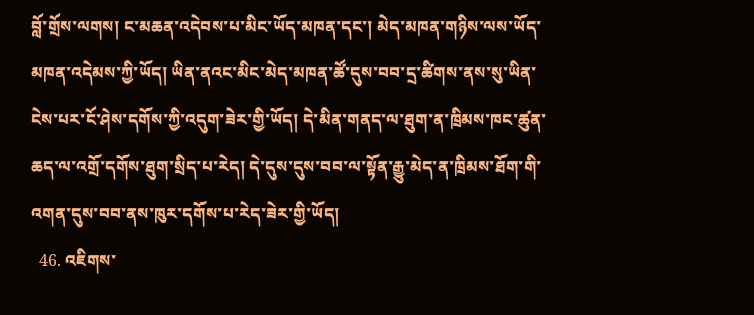བློ་གྲོས་ལགས། ང་མཆན་འདེབས་པ་མིང་ཡོད་མཁན་དང་། མེད་མཁན་གཉིས་ལས་ཡོད་མཁན་འདེམས་ཀྱི་ཡོད། ཡིན་ནའང་མིང་མེད་མཁན་ཚོ་དུས་བབ་དྲ་ཚིགས་ནས་སུ་ཡིན་ངེས་པར་ངོ་ཤེས་དགོས་ཀྱི་འདུག་ཟེར་གྱི་ཡོད། དེ་མིན་གནད་ལ་ཐུག་ན་ཁྲིམས་ཁང་ཚུན་ཆད་ལ་འགྲོ་དགོས་ཐུག་སྲིད་པ་རེད། དེ་དུས་དུས་བབ་ལ་སྟོན་རྒྱུ་མེད་ན་ཁྲིམས་ཐོག་གི་འགན་དུས་བབ་ནས་ཁུར་དགོས་པ་རེད་ཟེར་གྱི་ཡོད།
  46. འཇིགས་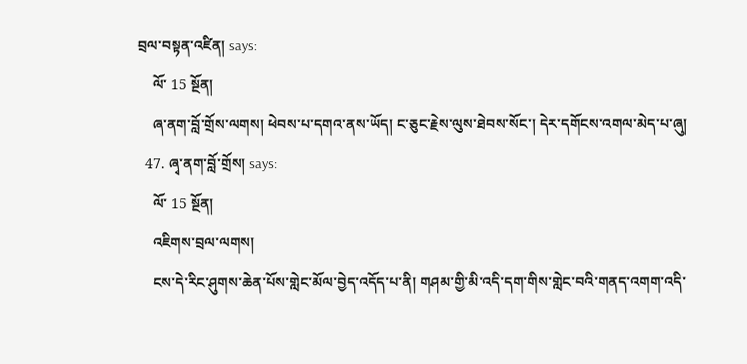བྲལ་བསྟན་འཛིན། says:
    ལོ་ 15 སྔོན།
    ཞ་ནག་བློ་གྲོས་ལགས། ཕེབས་པ་དགའ་ནས་ཡོད། ང་ཅུང་རྗེས་ལུས་ཐེབས་སོང་། དེར་དགོངས་འགལ་མེད་པ་ཞུ།
  47. ཞྭ་ནག་བློ་གྲོས། says:
    ལོ་ 15 སྔོན།
    འཇིགས་བྲལ་ལགས།
    ངས་དེ་རིང་ཤུགས་ཆེན་པོས་གླེང་མོལ་བྱེད་འདོད་པ་ནི། གཤམ་གྱི་མི་འདི་དག་གིས་གླེང་བའི་གནད་འགག་འདི་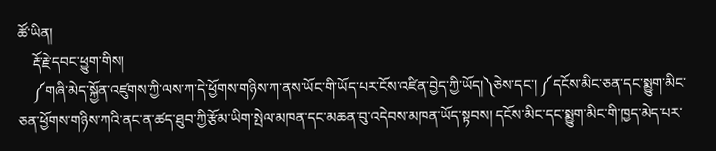ཚོ་ཡིན།
    རྡོ་རྗེ་དབང་ཕྱུག་གིས།
    ༼གཞི་མེད་སྐྱོན་འཛུགས་ཀྱི་ལས་ཀ་དེ་ཕྱོགས་གཉིས་ཀ་ནས་ཡོང་གི་ཡོད་པར་ངོས་འཛིན་བྱེད་ཀྱི་ཡོད།༽ཅེས་དང་། ༼དངོས་མིང་ཅན་དང་སྨྱུག་མིང་ཅན་ཕྱོགས་གཉིས་ཀའི་ནང་ན་ཚད་ཐུབ་ཀྱི་རྩོམ་ཡིག་སྤེལ་མཁན་དང་མཆན་བུ་འདེབས་མཁན་ཡོད་སྟབས། དངོས་མིང་དང་སྨྱུག་མིང་གི་ཁྱད་མེད་པར་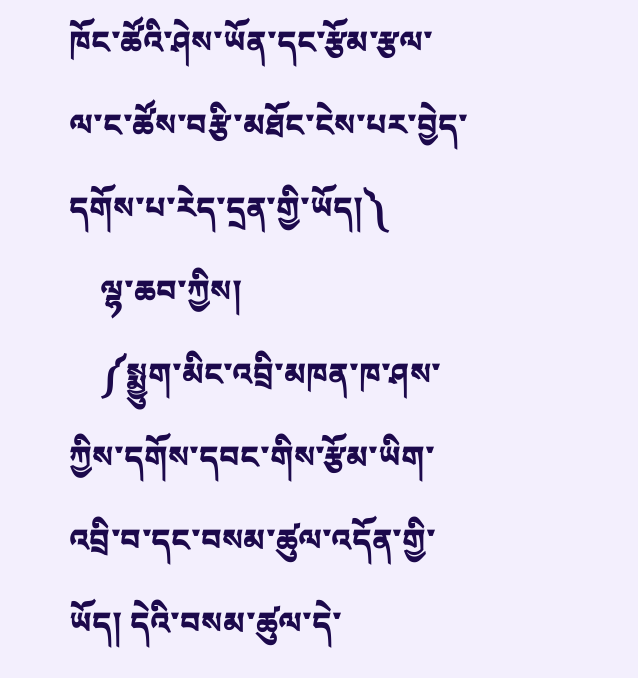ཁོང་ཚོའི་ཤེས་ཡོན་དང་རྩོམ་རྩལ་ལ་ང་ཚོས་བརྩི་མཐོང་ངེས་པར་བྱེད་དགོས་པ་རེད་དྲན་གྱི་ཡོད།༽
    ལྷ་ཆབ་ཀྱིས།
    ༼སྨྱུག་མིང་འབྲི་མཁན་ཁ་ཤས་ཀྱིས་དགོས་དབང་གིས་རྩོམ་ཡིག་འབྲི་བ་དང་བསམ་ཚུལ་འདོན་གྱི་ཡོད། དེའི་བསམ་ཚུལ་དེ་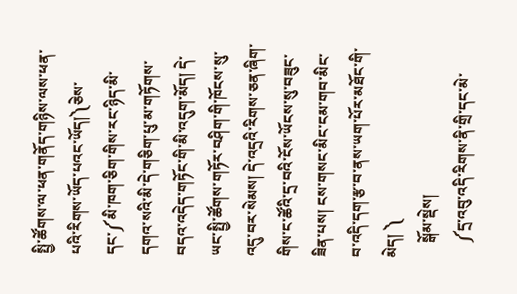སྤྱི་ཚོགས་ལ་ཕན་གནོད་གཉིས་ལས་ཕན་པའི་རིགས་ཡོད་པའང་ཡོད།༽ཅེས་དང་༼མི་ཁག་ཅིག་གིས་རང་ཉིད་མི་དགའ་སའི་མི་དེ་གཅིག་པུ་མ་གཏོགས་བདའ་འདེད་གཏོང་གི་མི་འདུག་མོད། དེ་ཡང་སྤྱི་ཚོགས་གཏོར་བཤིག་གི་ཁོངས་སུ་འདུ་བར་སེམས། དེ་འདྲའི་རིགས་ཅན་ཞིག་གིས་ང་ཚོའི་དྲ་བའི་ངོས་ཡོངས་སུ་བཟུང་ཟིན་པས། ངས་གསང་མིང་ངམ་གབ་མིང་བ་འདི་དག་རྩ་བ་ནས་ཡག་པོར་མཐོང་གི་མེད། ༽
    སྒོམ་སྡེས།
    ༼དྲ་འབུ་འདི་རིགས་ནི་གྲི་དང་མེ་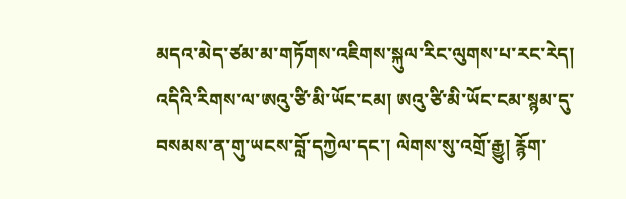མདའ་མེད་ཙམ་མ་གཏོགས་འཇིགས་སྐུལ་རིང་ལུགས་པ་རང་རེད། འདིའི་རིགས་ལ་ཨའུ་ཙི་མི་ཡོང་ངམ། ཨའུ་ཙི་མི་ཡོང་ངམ་སྙམ་དུ་བསམས་ན་གུ་ཡངས་བློ་དཀྱེལ་དང་། ལེགས་སུ་འགྲོ་རྒྱུ། རྙོག་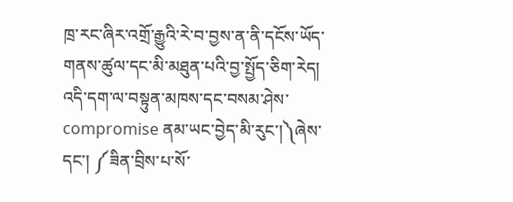ཁྲ་རང་ཞིར་འགྲོ་རྒྱུའི་རེ་བ་བྱས་ན་ནི་དངོས་ཡོད་གནས་ཚུལ་དང་མི་མཐུན་པའི་བྱ་སྤྱོད་ཅིག་རེད། འདི་དག་ལ་བསྟུན་མཁས་དང་བསམ་ཤེས་ compromise ནམ་ཡང་བྱེད་མི་རུང་།༽ཞེས་དང་། ༼ཟིན་བྲིས་པ་སོ་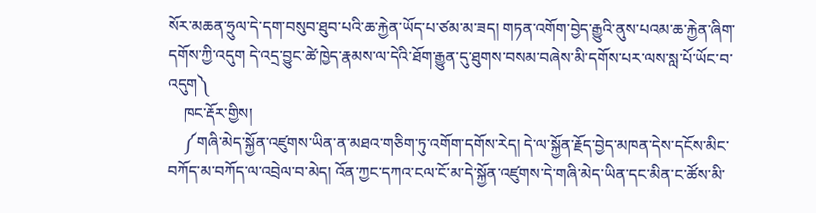སོར་མཆན་ཧྲུལ་དེ་དག་བསུབ་ཐུབ་པའི་ཆ་རྐྱེན་ཡོད་པ་ཙམ་མ་ཟད། གཏན་འགོག་བྱེད་རྒྱུའི་ནུས་པའམ་ཆ་རྐྱེན་ཞིག་དགོས་ཀྱི་འདུག དེ་འདྲ་བྱུང་ཚེ་ཁྱེད་རྣམས་ལ་དེའི་ཐོག་རྒྱུན་དུ་ཐུགས་བསམ་བཞེས་མི་དགོས་པར་ལས་སླ་པོ་ཡོང་བ་འདུག༽
    ཁང་རྡོར་གྱིས།
    ༼གཞི་མེད་སྐྱོན་འཛུགས་ཡིན་ན་མཐའ་གཅིག་ཏུ་འགོག་དགོས་རེད། དེ་ལ་སྐྱོན་རྗོད་བྱེད་མཁན་དེས་དངོས་མིང་བཀོད་མ་བཀོད་ལ་འབྲེལ་བ་མེད། འོན་ཀྱང་དཀའ་ངལ་ངོ་མ་དེ་སྐྱོན་འཛུགས་དེ་གཞི་མེད་ཡིན་དང་མིན་ང་ཚོས་མི་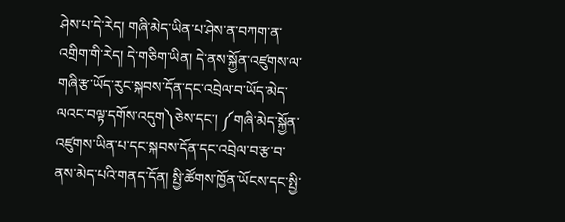ཤེས་པ་དེ་རེད། གཞི་མེད་ཡིན་པ་ཤེས་ན་བཀག་ན་འགྲིག་གི་རེད། དེ་གཅིག་ཡིན། དེ་ནས་སྐྱོན་འཛུགས་ལ་གཞི་རྩ་ཡོད་རུང་སྐབས་དོན་དང་འབྲེལ་བ་ཡོད་མེད་ལའང་བལྟ་དགོས་འདུག༽ཅེས་དང་། ༼གཞི་མེད་སྐྱོན་འཛུགས་ཡིན་པ་དང་སྐབས་དོན་དང་འབྲེལ་བ་རྩ་བ་ནས་མེད་པའི་གནད་དོན། སྤྱི་ཚོགས་ཁྱོན་ཡོངས་དང་སྤྱི་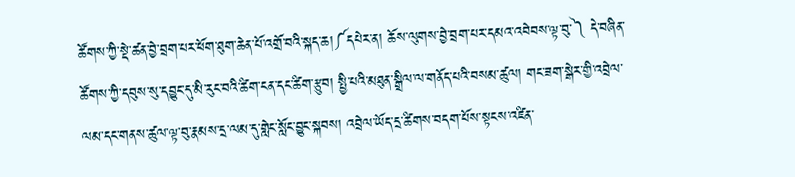ཚོགས་ཀྱི་སྡེ་ཚན་བྱེ་བྲག་པར་ཕོག་ཐུག་ཆེན་པོ་འགྲོ་བའི་སྐད་ཆ།༼དཔེར་ན། ཆོས་ལུགས་བྱེ་བྲག་པར་དམའ་འབེབས་ལྟ་བུ་༽ དེ་བཞིན་ཚོགས་ཀྱི་དབུས་སུ་དབྱུང་དུ་མི་རུང་བའི་ཚིག་ངན་དང་ཚིག་རྩུབ། སྤྱི་པའི་མཐུན་སྒྲིལ་ལ་གནོད་པའི་བསམ་ཚུལ། གང་ཟག་སྒེར་གྱི་འབྲེལ་ལམ་དང་གནས་ཚུལ་ལྟ་བུ་རྣམས་དྲ་ལམ་དུ་གླེང་སློང་བྱུང་སྐབས། འབྲེལ་ཡོད་དྲ་ཚིགས་བདག་པོས་སྟངས་འཛིན་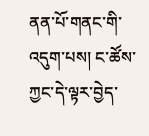ནན་པོ་གནང་གི་འདུག་པས། ང་ཚོས་ཀྱང་དེ་ལྟར་བྱེད་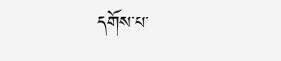དགོས་པ་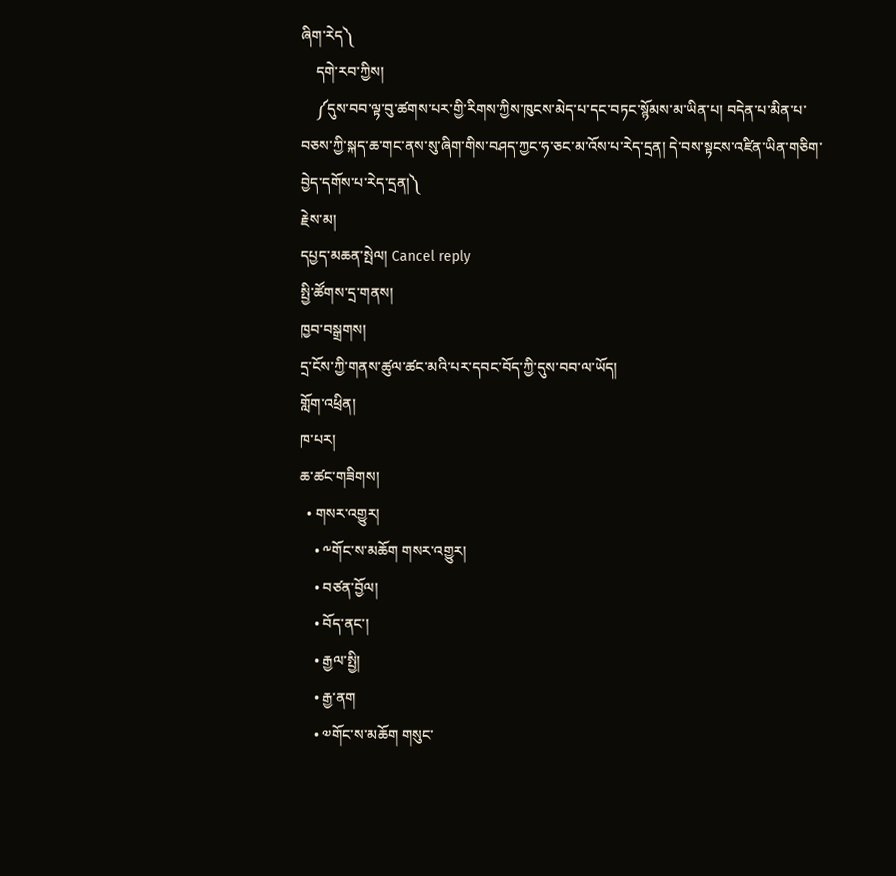ཞིག་རེད༽
    དགེ་རབ་ཀྱིས།
    ༼དུས་བབ་ལྟ་བུ་ཚགས་པར་གྱི་རིགས་ཀྱིས་ཁུངས་མེད་པ་དང་བཏང་སྙོམས་མ་ཡིན་པ། བདེན་པ་མིན་པ་བཅས་ཀྱི་སྐད་ཆ་གང་ནས་སུ་ཞིག་གིས་བཤད་ཀྱང་ཧ་ཅང་མ་འོས་པ་རེད་དྲན། དེ་བས་སྟངས་འཛིན་ཡིན་གཅིག་བྱེད་དགོས་པ་རེད་དྲན།༽
རྗེས་མ།
དཔྱད་མཆན་སྤེལ། Cancel reply
སྤྱི་ཚོགས་དྲ་གནས།
ཁྱབ་བསྒྲགས།
དྲ་ངོས་ཀྱི་གནས་ཚུལ་ཚང་མའི་པར་དབང་བོད་ཀྱི་དུས་བབ་ལ་ཡོད།
གློག་འཕྲིན།
ཁ་པར།
ཆ་ཚང་གཟིགས།
  • གསར་འགྱུར།
    • ༸གོང་ས་མཆོག གསར་འགྱུར།
    • བཙན་བྱོལ།
    • བོད་ནང་།
    • རྒྱལ་སྤྱི།
    • རྒྱ་ནག
    • ༧གོང་ས་མཆོག གསུང་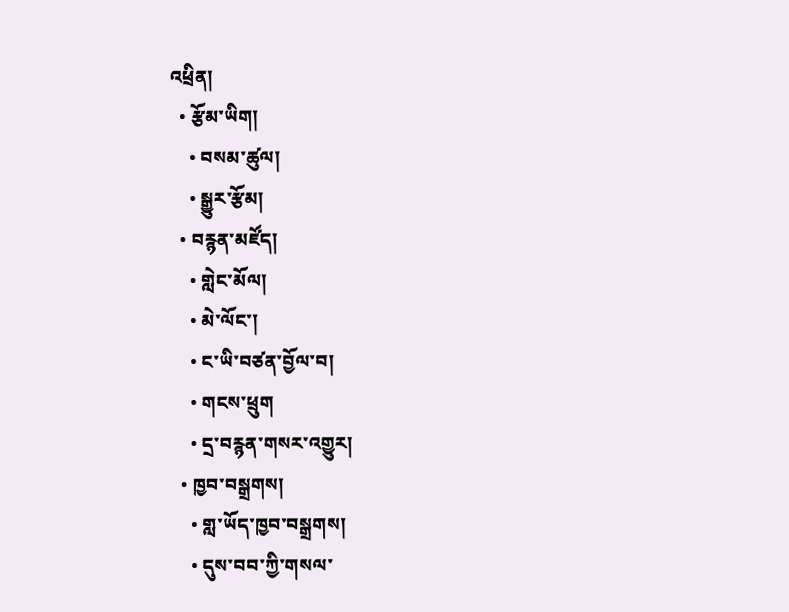འཕྲིན།
  • རྩོམ་ཡིག།
    • བསམ་ཚུལ།
    • སྒྱུར་རྩོམ།
  • བརྙན་མཛོད།
    • གླེང་མོལ།
    • མེ་ལོང་།
    • ང་ཡི་བཙན་བྱོལ་བ།
    • གངས་ཕྲུག
    • དྲ་བརྙན་གསར་འགྱུར།
  • ཁྱབ་བསྒྲགས།
    • གླ་ཡོད་ཁྱབ་བསྒྲགས།
    • དུས་བབ་ཀྱི་གསལ་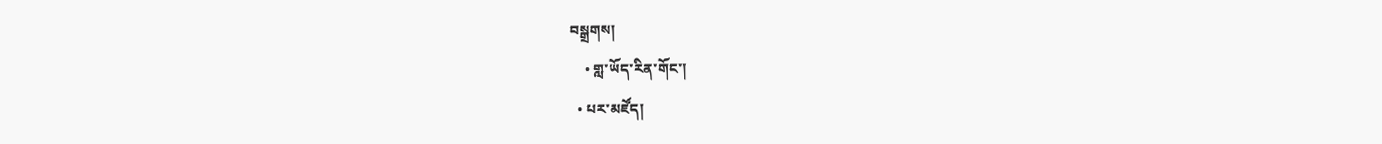བསྒྲགས།
    • གླ་ཡོད་རིན་གོང་།
  • པར་མཛོད།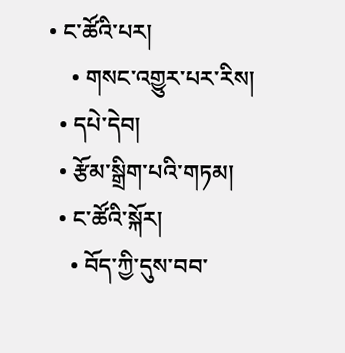• ང་ཚོའི་པར།
    • གསང་འགྱུར་པར་རིས།
  • དཔེ་དེབ།
  • རྩོམ་སྒྲིག་པའི་གཏམ།
  • ང་ཚོའི་སྐོར།
    • བོད་ཀྱི་དུས་བབ་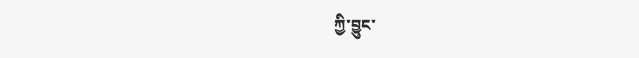ཀྱི་བྱུང་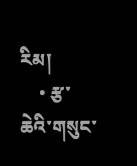རིམ།
    • རྩ་ཆེའི་གསུང་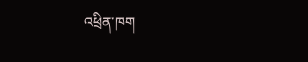འཕྲིན་ཁག